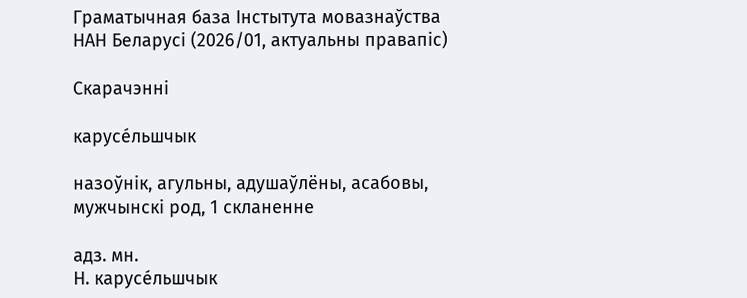Граматычная база Інстытута мовазнаўства НАН Беларусі (2026/01, актуальны правапіс)

Скарачэнні

карусе́льшчык

назоўнік, агульны, адушаўлёны, асабовы, мужчынскі род, 1 скланенне

адз. мн.
Н. карусе́льшчык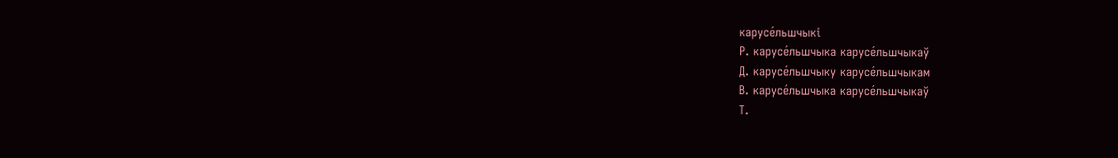карусе́льшчыкі
Р. карусе́льшчыка карусе́льшчыкаў
Д. карусе́льшчыку карусе́льшчыкам
В. карусе́льшчыка карусе́льшчыкаў
Т.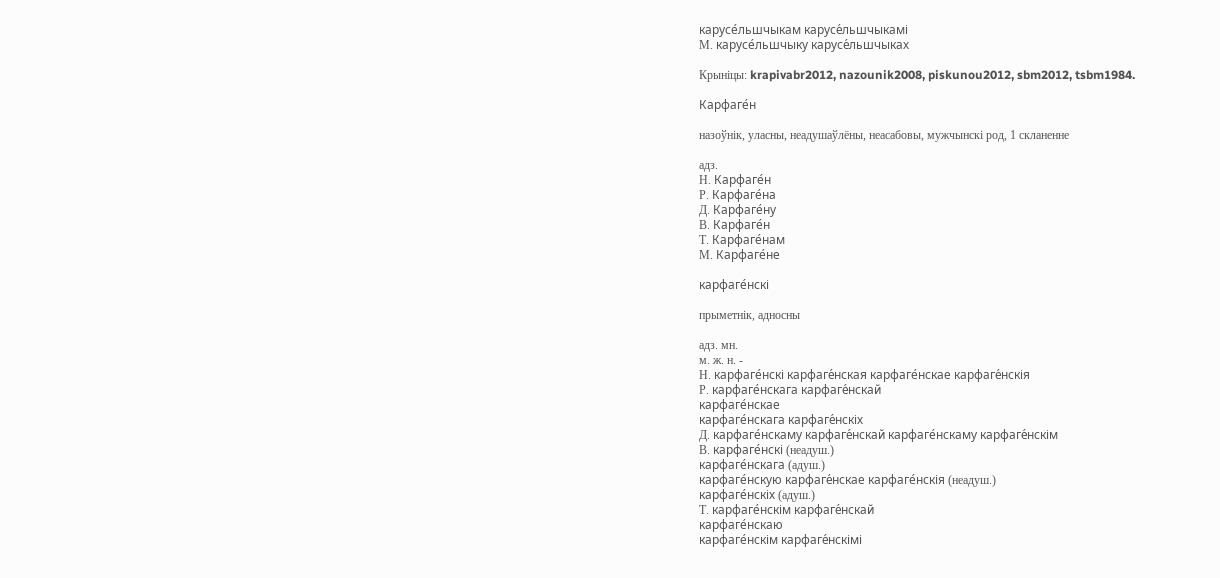карусе́льшчыкам карусе́льшчыкамі
М. карусе́льшчыку карусе́льшчыках

Крыніцы: krapivabr2012, nazounik2008, piskunou2012, sbm2012, tsbm1984.

Карфаге́н

назоўнік, уласны, неадушаўлёны, неасабовы, мужчынскі род, 1 скланенне

адз.
Н. Карфаге́н
Р. Карфаге́на
Д. Карфаге́ну
В. Карфаге́н
Т. Карфаге́нам
М. Карфаге́не

карфаге́нскі

прыметнік, адносны

адз. мн.
м. ж. н. -
Н. карфаге́нскі карфаге́нская карфаге́нскае карфаге́нскія
Р. карфаге́нскага карфаге́нскай
карфаге́нскае
карфаге́нскага карфаге́нскіх
Д. карфаге́нскаму карфаге́нскай карфаге́нскаму карфаге́нскім
В. карфаге́нскі (неадуш.)
карфаге́нскага (адуш.)
карфаге́нскую карфаге́нскае карфаге́нскія (неадуш.)
карфаге́нскіх (адуш.)
Т. карфаге́нскім карфаге́нскай
карфаге́нскаю
карфаге́нскім карфаге́нскімі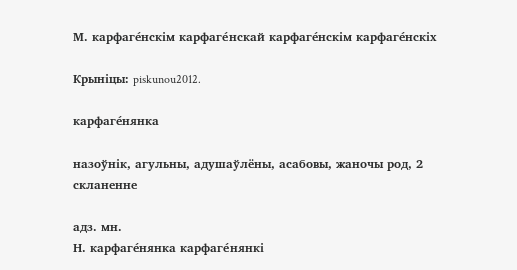М. карфаге́нскім карфаге́нскай карфаге́нскім карфаге́нскіх

Крыніцы: piskunou2012.

карфаге́нянка

назоўнік, агульны, адушаўлёны, асабовы, жаночы род, 2 скланенне

адз. мн.
Н. карфаге́нянка карфаге́нянкі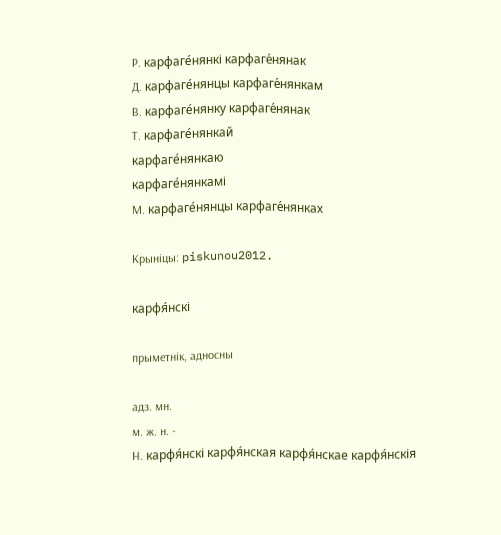Р. карфаге́нянкі карфаге́нянак
Д. карфаге́нянцы карфаге́нянкам
В. карфаге́нянку карфаге́нянак
Т. карфаге́нянкай
карфаге́нянкаю
карфаге́нянкамі
М. карфаге́нянцы карфаге́нянках

Крыніцы: piskunou2012.

карфя́нскі

прыметнік, адносны

адз. мн.
м. ж. н. -
Н. карфя́нскі карфя́нская карфя́нскае карфя́нскія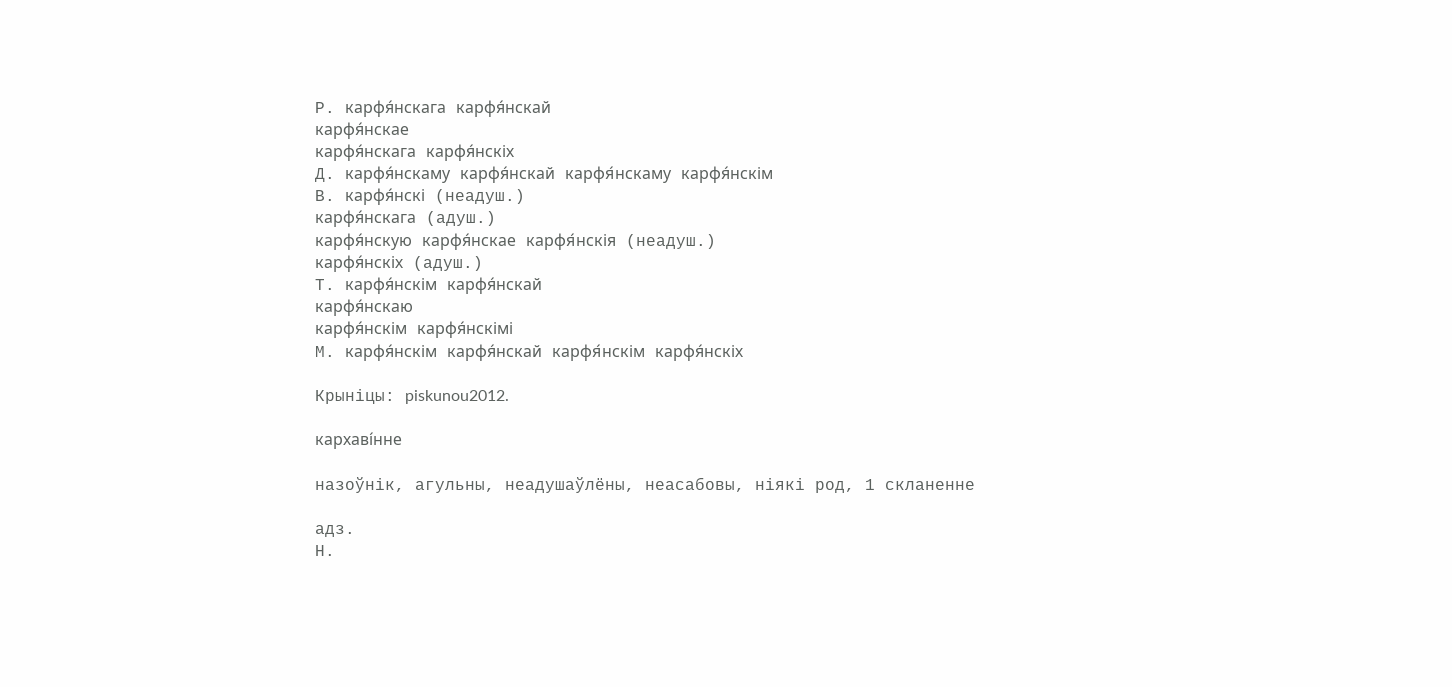Р. карфя́нскага карфя́нскай
карфя́нскае
карфя́нскага карфя́нскіх
Д. карфя́нскаму карфя́нскай карфя́нскаму карфя́нскім
В. карфя́нскі (неадуш.)
карфя́нскага (адуш.)
карфя́нскую карфя́нскае карфя́нскія (неадуш.)
карфя́нскіх (адуш.)
Т. карфя́нскім карфя́нскай
карфя́нскаю
карфя́нскім карфя́нскімі
М. карфя́нскім карфя́нскай карфя́нскім карфя́нскіх

Крыніцы: piskunou2012.

кархаві́нне

назоўнік, агульны, неадушаўлёны, неасабовы, ніякі род, 1 скланенне

адз.
Н.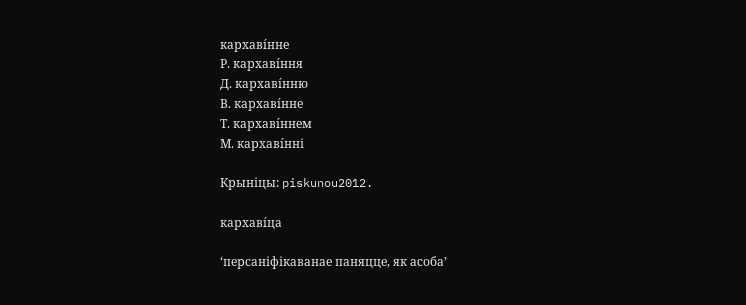кархаві́нне
Р. кархаві́ння
Д. кархаві́нню
В. кархаві́нне
Т. кархаві́ннем
М. кархаві́нні

Крыніцы: piskunou2012.

кархаві́ца

‘персаніфікаванае паняцце, як асоба’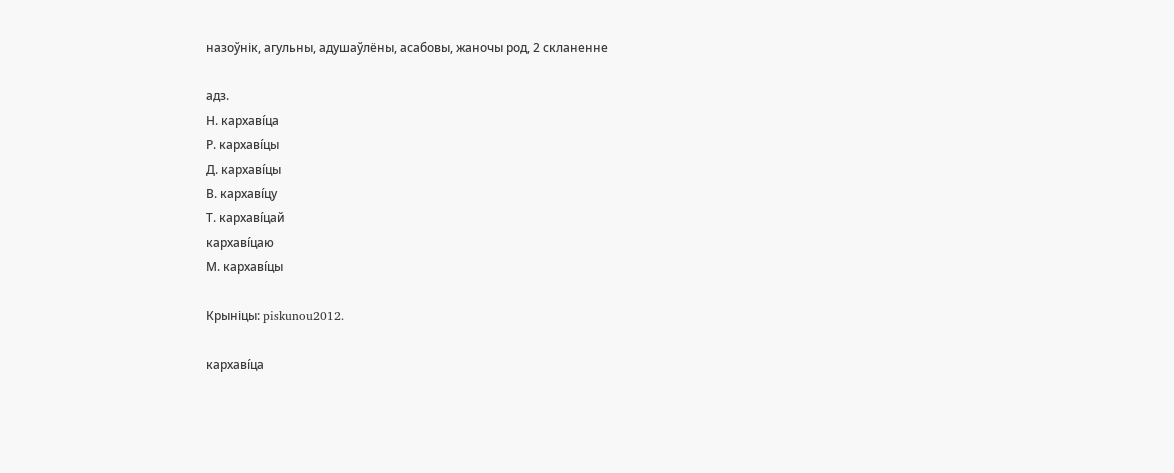назоўнік, агульны, адушаўлёны, асабовы, жаночы род, 2 скланенне

адз.
Н. кархаві́ца
Р. кархаві́цы
Д. кархаві́цы
В. кархаві́цу
Т. кархаві́цай
кархаві́цаю
М. кархаві́цы

Крыніцы: piskunou2012.

кархаві́ца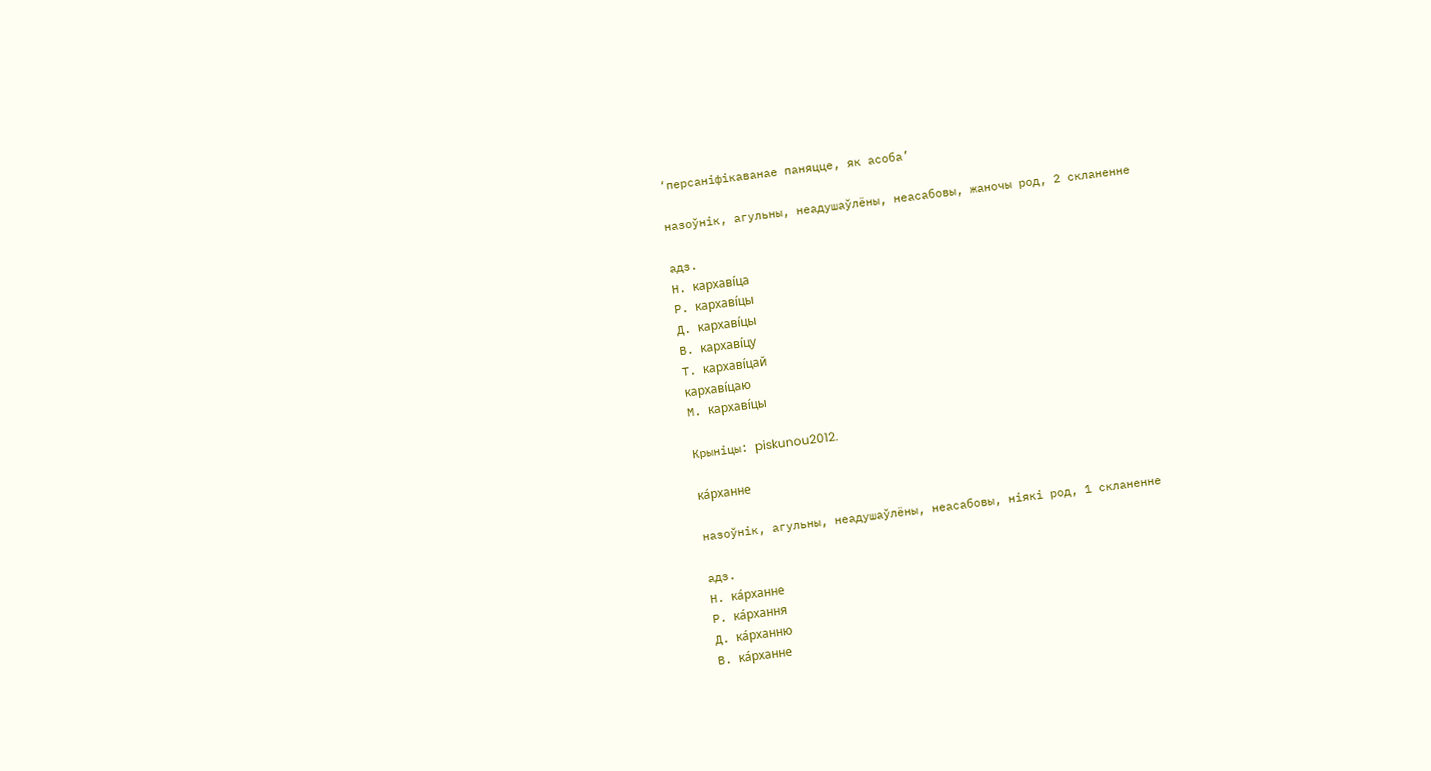‘персаніфікаванае паняцце, як асоба’

назоўнік, агульны, неадушаўлёны, неасабовы, жаночы род, 2 скланенне

адз.
Н. кархаві́ца
Р. кархаві́цы
Д. кархаві́цы
В. кархаві́цу
Т. кархаві́цай
кархаві́цаю
М. кархаві́цы

Крыніцы: piskunou2012.

ка́рханне

назоўнік, агульны, неадушаўлёны, неасабовы, ніякі род, 1 скланенне

адз.
Н. ка́рханне
Р. ка́рхання
Д. ка́рханню
В. ка́рханне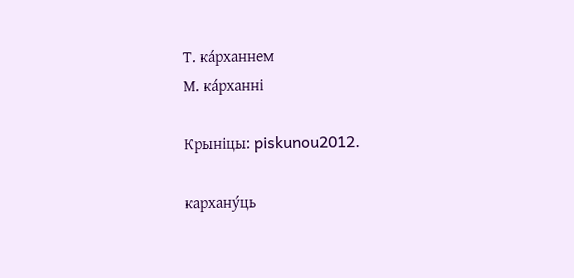Т. ка́рханнем
М. ка́рханні

Крыніцы: piskunou2012.

кархану́ць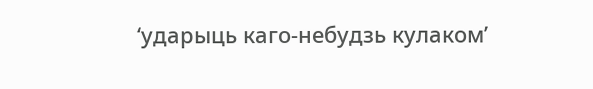‘ударыць каго-небудзь кулаком’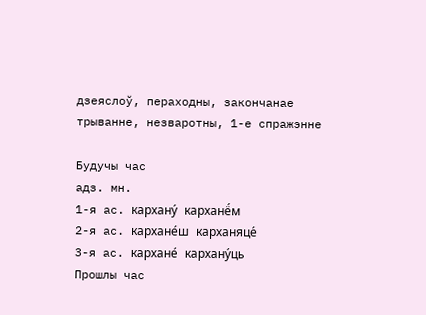дзеяслоў, пераходны, закончанае трыванне, незваротны, 1-е спражэнне

Будучы час
адз. мн.
1-я ас. кархану́ карханё́м
2-я ас. кархане́ш карханяце́
3-я ас. кархане́ кархану́ць
Прошлы час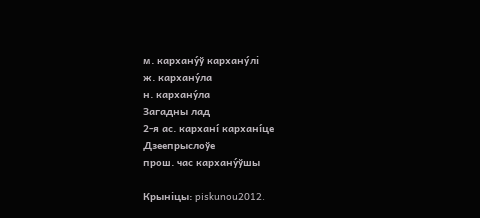м. кархану́ў кархану́лі
ж. кархану́ла
н. кархану́ла
Загадны лад
2-я ас. кархані́ кархані́це
Дзеепрыслоўе
прош. час кархану́ўшы

Крыніцы: piskunou2012.